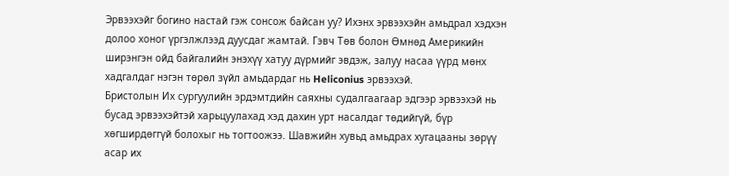Эрвээхэйг богино настай гэж сонсож байсан уу? Ихэнх эрвээхэйн амьдрал хэдхэн долоо хоног үргэлжлээд дуусдаг жамтай. Гэвч Төв болон Өмнөд Америкийн ширэнгэн ойд байгалийн энэхүү хатуу дүрмийг эвдэж, залуу насаа үүрд мөнх хадгалдаг нэгэн төрөл зүйл амьдардаг нь Heliconius эрвээхэй.
Бристолын Их сургуулийн эрдэмтдийн саяхны судалгаагаар эдгээр эрвээхэй нь бусад эрвээхэйтэй харьцуулахад хэд дахин урт насалдаг төдийгүй, бүр хөгширдөггүй болохыг нь тогтоожээ. Шавжийн хувьд амьдрах хугацааны зөрүү асар их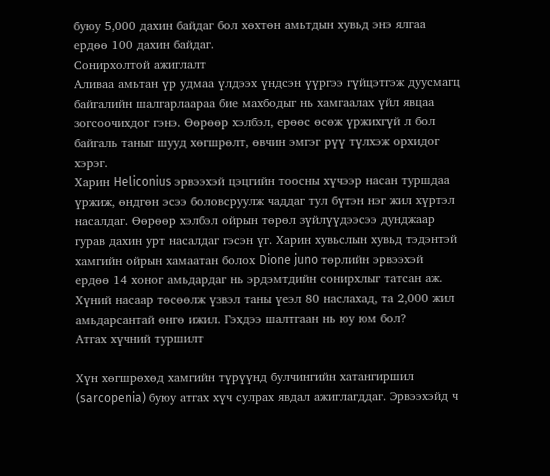буюу 5,000 дахин байдаг бол хөхтөн амьтдын хувьд энэ ялгаа ердөө 100 дахин байдаг.
Сонирхолтой ажиглалт
Аливаа амьтан үр удмаа үлдээх үндсэн үүргээ гүйцэтгэж дуусмагц байгалийн шалгарлаараа бие махбодыг нь хамгаалах үйл явцаа зогсоочихдог гэнэ. Өөрөөр хэлбэл, ерөөс өсөж үржихгүй л бол байгаль таныг шууд хөгшрөлт, өвчин эмгэг рүү түлхэж орхидог хэрэг.
Харин Heliconius эрвээхэй цэцгийн тоосны хүчээр насан туршдаа үржиж, өндгөн эсээ боловсруулж чаддаг тул бүтэн нэг жил хүртэл насалдаг. Өөрөөр хэлбэл ойрын төрөл зүйлүүдээсээ дунджаар гурав дахин урт насалдаг гэсэн үг. Харин хувьслын хувьд тэдэнтэй хамгийн ойрын хамаатан болох Dione juno төрлийн эрвээхэй ердөө 14 хоног амьдардаг нь эрдэмтдийн сонирхлыг татсан аж.
Хүний насаар төсөөлж үзвэл таны үеэл 80 наслахад, та 2,000 жил амьдарсантай өнгө ижил. Гэхдээ шалтгаан нь юу юм бол?
Атгах хүчний туршилт

Хүн хөгшрөхөд хамгийн түрүүнд булчингийн хатангиршил (sarcopenia) буюу атгах хүч сулрах явдал ажиглагддаг. Эрвээхэйд ч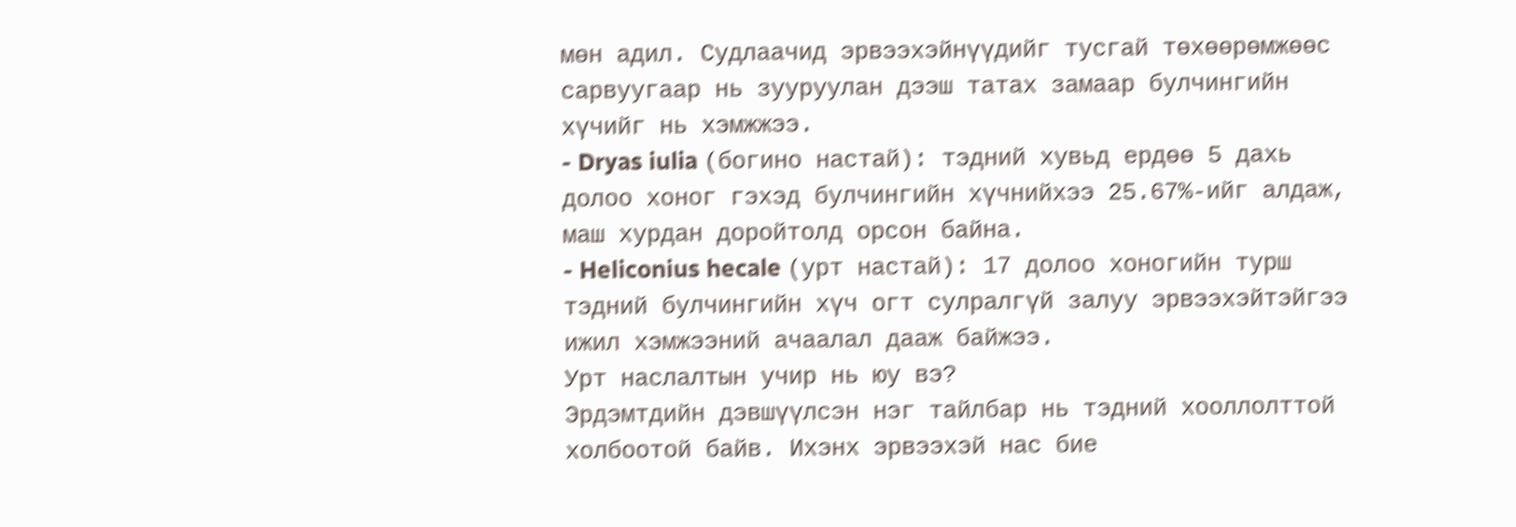мөн адил. Судлаачид эрвээхэйнүүдийг тусгай төхөөрөмжөөс сарвуугаар нь зууруулан дээш татах замаар булчингийн хүчийг нь хэмжжээ.
- Dryas iulia (богино настай): тэдний хувьд ердөө 5 дахь долоо хоног гэхэд булчингийн хүчнийхээ 25.67%-ийг алдаж, маш хурдан доройтолд орсон байна.
- Heliconius hecale (урт настай): 17 долоо хоногийн турш тэдний булчингийн хүч огт сулралгүй залуу эрвээхэйтэйгээ ижил хэмжээний ачаалал дааж байжээ.
Урт наслалтын учир нь юу вэ?
Эрдэмтдийн дэвшүүлсэн нэг тайлбар нь тэдний хооллолттой холбоотой байв. Ихэнх эрвээхэй нас бие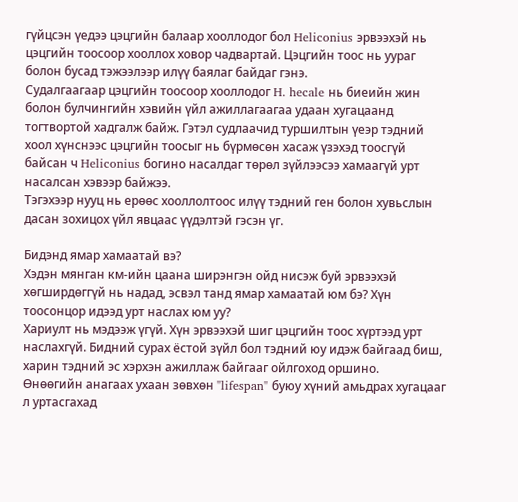гүйцсэн үедээ цэцгийн балаар хооллодог бол Heliconius эрвээхэй нь цэцгийн тоосоор хооллох ховор чадвартай. Цэцгийн тоос нь уураг болон бусад тэжээлээр илүү баялаг байдаг гэнэ.
Судалгаагаар цэцгийн тоосоор хооллодог H. hecale нь биеийн жин болон булчингийн хэвийн үйл ажиллагаагаа удаан хугацаанд тогтвортой хадгалж байж. Гэтэл судлаачид туршилтын үеэр тэдний хоол хүнснээс цэцгийн тоосыг нь бүрмөсөн хасаж үзэхэд тоосгүй байсан ч Heliconius богино насалдаг төрөл зүйлээсээ хамаагүй урт насалсан хэвээр байжээ.
Тэгэхээр нууц нь ерөөс хооллолтоос илүү тэдний ген болон хувьслын дасан зохицох үйл явцаас үүдэлтэй гэсэн үг.

Бидэнд ямар хамаатай вэ?
Хэдэн мянган км-ийн цаана ширэнгэн ойд нисэж буй эрвээхэй хөгширдөггүй нь надад, эсвэл танд ямар хамаатай юм бэ? Хүн тоосонцор идээд урт наслах юм уу?
Хариулт нь мэдээж үгүй. Хүн эрвээхэй шиг цэцгийн тоос хүртээд урт наслахгүй. Бидний сурах ёстой зүйл бол тэдний юу идэж байгаад биш, харин тэдний эс хэрхэн ажиллаж байгааг ойлгоход оршино.
Өнөөгийн анагаах ухаан зөвхөн "lifespan" буюу хүний амьдрах хугацааг л уртасгахад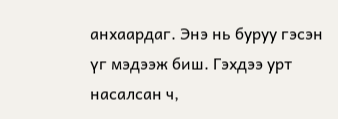анхаардаг. Энэ нь буруу гэсэн үг мэдээж биш. Гэхдээ урт насалсан ч,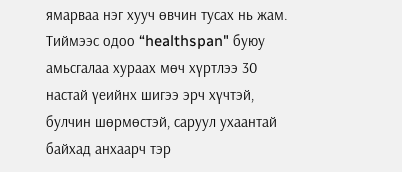ямарваа нэг хууч өвчин тусах нь жам. Тиймээс одоо “healthspan" буюу амьсгалаа хураах мөч хүртлээ 30 настай үеийнх шигээ эрч хүчтэй, булчин шөрмөстэй, саруул ухаантай байхад анхаарч тэр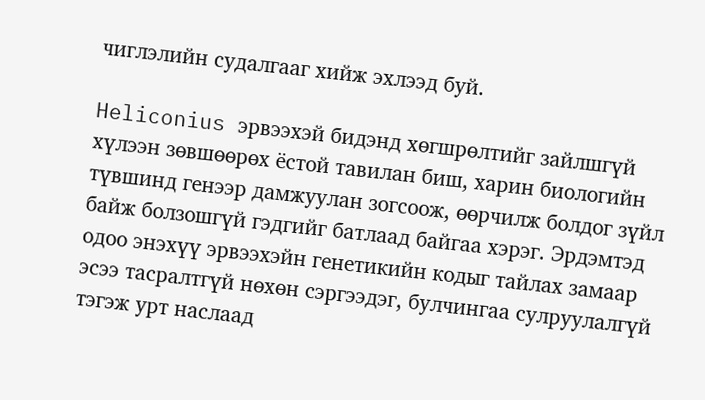чиглэлийн судалгааг хийж эхлээд буй.

Heliconius эрвээхэй бидэнд хөгшрөлтийг зайлшгүй хүлээн зөвшөөрөх ёстой тавилан биш, харин биологийн түвшинд генээр дамжуулан зогсоож, өөрчилж болдог зүйл байж болзошгүй гэдгийг батлаад байгаа хэрэг. Эрдэмтэд одоо энэхүү эрвээхэйн генетикийн кодыг тайлах замаар эсээ тасралтгүй нөхөн сэргээдэг, булчингаа сулруулалгүй тэгэж урт наслаад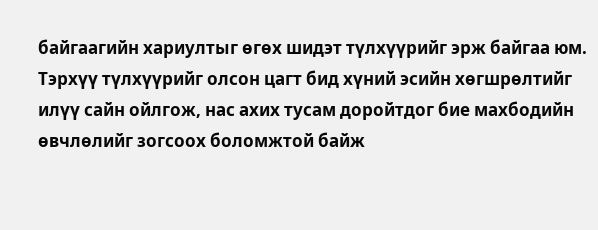байгаагийн хариултыг өгөх шидэт түлхүүрийг эрж байгаа юм.
Тэрхүү түлхүүрийг олсон цагт бид хүний эсийн хөгшрөлтийг илүү сайн ойлгож, нас ахих тусам доройтдог бие махбодийн өвчлөлийг зогсоох боломжтой байж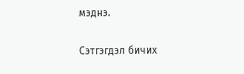мэднэ.

Сэтгэгдэл бичих